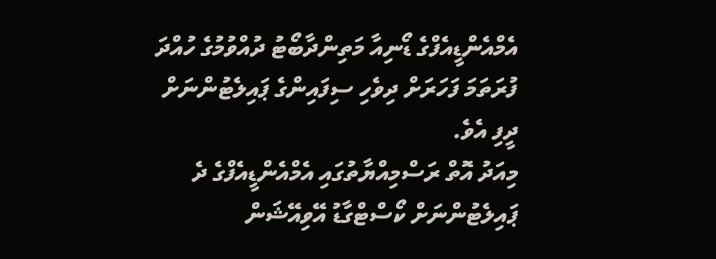އެމްއެންޑީއެފްގެ ޑޯނިއާ މަތިންދާބޯޓު ދުއްވުމުގެ ހުއްދަ ފުރަތަމަ ފަހަރަށް ދިވެހި ސިފައިންގެ ޕައިލެޓުންނަށް ދީފި އެވެ.
މިއަދު އޮތް ރަސްމިއްޔާތުގައި އެމްއެންޑީއެފްގެ ދެ ޕައިލެޓުންނަށް ކޯސްޓްގާޑު އޭވިއޭޝަން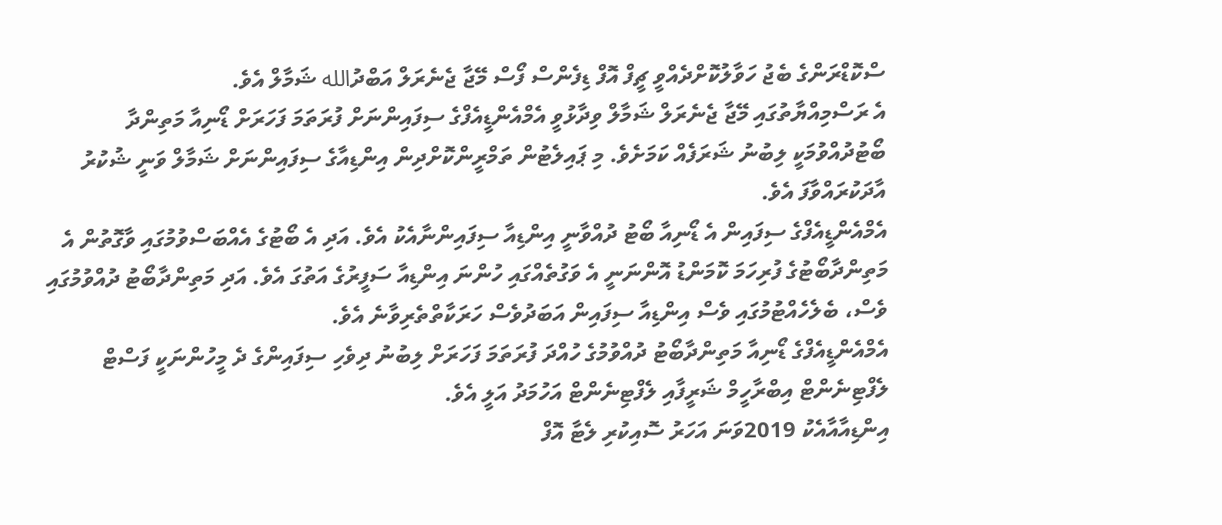ސްކޮޑްރަންގެ ބެޖު ހަވާލުކޮށްދެއްވީ ޗީފް އޮފް ޑިފެންސް ފޯސް މޭޖާ ޖެނެރަލް އަބްދުالله ޝަމާލް އެވެ.
އެ ރަސްމިއްޔާތުގައި މޭޖާ ޖެނެރަލް ޝަމާލް ވިދާޅުވީ އެމްއެންޑީއެފްގެ ސިފައިންނަށް ފުރަތަމަ ފަހަރަށް ޑޯނިއާ މަތިންދާ ބޯޓުދުއްވުމަކީ ލިބުނު ޝަރަފެއް ކަމަށެވެ. މި ޕައިލެޓުން ތަމްރީންކޮށްދިން އިންޑިއާގެ ސިފައިންނަށް ޝަމާލް ވަނީ ޝުކުރު އާދަކުރައްވާފަ އެވެ.
އެމްއެންޑީއެފްގެ ސިފައިން އެ ޑޯނިއާ ބޯޓު ދުއްވާނީ އިންޑިއާ ސިފައިންނާއެކު އެވެ. އަދި އެ ބޯޓުގެ އެއްބަސްވުމުގައި ވާގޮތުން އެ މަތިންދާބޯޓުގެ ފުރިހަމަ ކޮމަންޑު އޮންނަނީ އެ ވަގުތެއްގައި ހުންނަ އިންޑިއާ ސަފީރުގެ އަތުގަ އެވެ. އަދި މަތިންދާބޯޓު ދުއްވުމުގައި ވެސް، ބެލެހެއްޓުމުގައި ވެސް އިންޑިއާ ސިފައިން އަބަދުވެސް ހަރަކާތްތެރިވާނެ އެވެ.
އެމްއެންޑީއެފްގެ ޑޯނިއާ މަތިންދާބޯޓު ދުއްވުމުގެ ހުއްދަ ފުރަތަމަ ފަހަރަށް ލިބުނު ދިވެހި ސިފައިންގެ ދެ މީހުންނަކީ ފަސްޓް ލެފްޓިނެންޓް އިބްރާހީމް ޝަރީފާއި ލެފްޓިނެންޓް އަހުމަދު އަލީ އެވެ.
އިންޑިއާއާއެކު 2019ވަނަ އަހަރު ސޮއިކުރި ލެޓާ އޮފް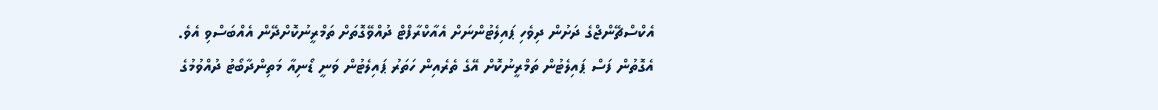އެކްސްޗޭންޖްގެ ދަށުން ދިވެހި ޕައިލެޓުންނަށް އެއާކްރާފްޓް ދުއްވޭގޮތަށް ތަމްރީނުކޮށްދޭން އެއްބަސްވި އެވެ. އެގޮތުން ފަސް ޕައިލެޓުން ތަމްރީނުކޮށް އޭގެ ތެރެއިން ހަތަރު ޕައިލެޓުން ވަނީ ޑޯނިއާ މަތިންދާބޯޓު ދުއްވުމުގެ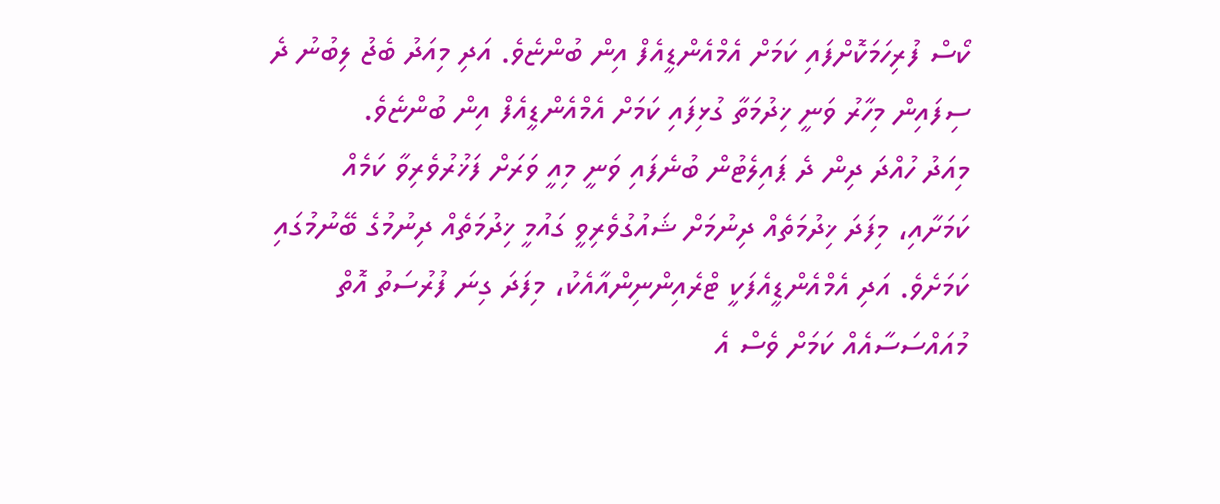ކޯސް ފުރިހަމަކޮށްފައި ކަމަށް އެމްއެންޑީއެފް އިން ބުންޏެވެ. އަދި މިއަދު ބެޖު ލިބުނު ދެ ސިފައިން މިހާރު ވަނީ ޚިދުމަތާ ގުޅިފައި ކަމަށް އެމްއެންޑީއެފް އިން ބުންޏެވެ.
މިއަދު ހުއްދަ ދިން ދެ ޕައިލެޓުން ބުނެފައި ވަނީ މިއީ ވަރަށް ފަޚުރުވެރިވާ ކަމެއް ކަމަށާއި، މިފަދަ ޚިދުމަތެއް ދިނުމަށް ޝައުގުވެރިވީ ގައުމީ ޚިދުމަތެއް ދިނުމުގެ ބޭނުމުގައި ކަމަށެވެ. އަދި އެމްއެންޑީއެފަކީ ޓްރެއިންނިންއާއެކު، މިފަދަ ގިނަ ފުރުސަތު އޮތް މުއައްސަސާއެއް ކަމަށް ވެސް އެ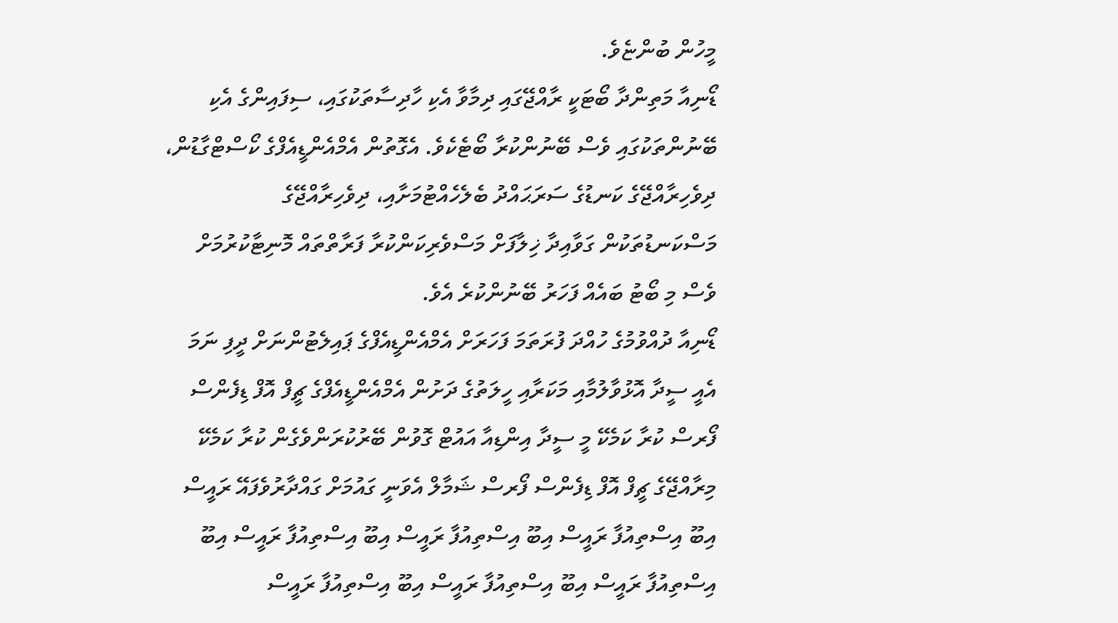މީހުން ބުންޏެވެ.
ޑޯނިއާ މަތިންދާ ބޯޓަކީ ރާއްޖޭގައި ދިމާވާ އެކި ހާދިސާތަކުގައި، ސިފައިންގެ އެކި ބޭނުންތަކުގައި ވެސް ބޭނުންކުރާ ބޯޓެކެވެ. އެގޮތުން އެމްއެންޑީއެފްގެ ކޯސްޓްގާޑުން، ދިވެހިރާއްޖޭގެ ކަނޑުގެ ސަރަޙައްދު ބެލެހެއްޓުމަށާއި، ދިވެހިރާއްޖޭގެ މަސްކަނޑުތަކުން ގަވާއިދާ ޚިލާފަށް މަސްވެރިކަންކުރާ ފަރާތްތައް މޮނިޓާކުރުމަށް ވެސް މި ބޯޓު ބައެއް ފަހަރު ބޭނުންކުރެ އެވެ.
ޑޯނިއާ ދުއްވުމުގެ ހުއްދަ ފުރަތަމަ ފަހަރަށް އެމްއެންޑީއެފްގެ ޕައިލެޓުންނަށް ދީފި ނަމަ އެއީ ސީދާ އޮޅުވާލުމާއި މަކަރާއި ހީލަތުގެ ދަށުން އެމްއެންޑީއެފްގެ ޗީފް އޮފް ޑިފެންސް ފޯރސް ކުރާ ކަމެކޭ މީ ސީދާ އިންޑިއާ އައުޓް ގޮވުން ބޭރުކުރަންވެގެން ކުރާ ކަމެކޭ މިރާއްޖޭގެ ޗީފް އޮފް ޑިފެންސް ފޯރސް ޝަމާލް އެވަނީ ގައުމަށް ގައްދާރުވެފައޭ ރައީސް އިބޫ އިސްތިއުފާ ރައީސް އިބޫ އިސްތިއުފާ ރައީސް އިބޫ އިސްތިއުފާ ރައީސް އިބޫ އިސްތިއުފާ ރައީސް އިބޫ އިސްތިއުފާ ރައީސް އިބޫ އިސްތިއުފާ ރައީސް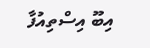އިބޫ އިސްތިއުފާ